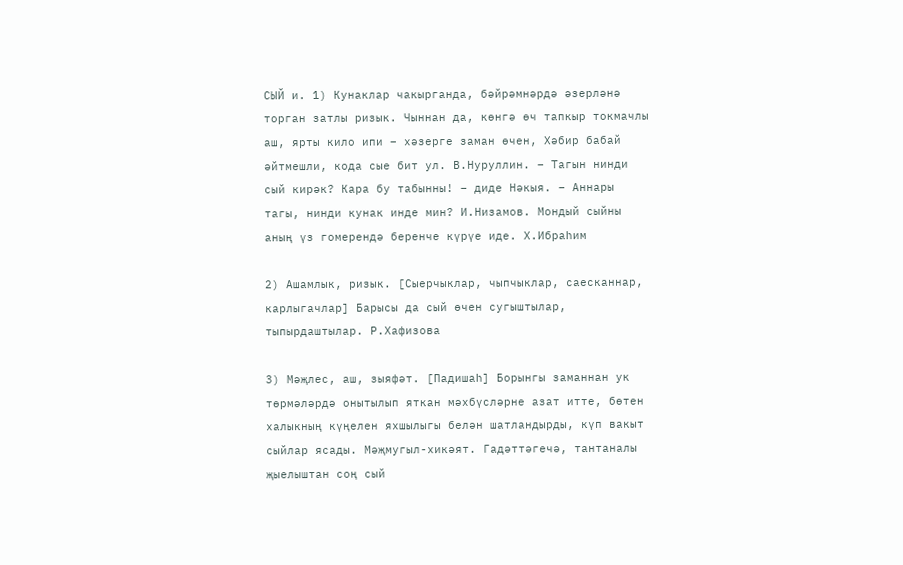СЫЙ и. 1) Кунаклар чакырганда, бәйрәмнәрдә әзерләнә торган затлы ризык. Чыннан да, көнгә өч тапкыр токмачлы аш, ярты кило ипи – хәзерге заман өчен, Хәбир бабай әйтмешли, кода сые бит ул. В.Нуруллин. – Тагын нинди сый кирәк? Кара бу табынны! – диде Нәкыя. – Аннары тагы, нинди кунак инде мин? И.Низамов. Мондый сыйны аның үз гомерендә беренче күрүе иде. Х.Ибраһим

2) Ашамлык, ризык. [Сыерчыклар, чыпчыклар, саесканнар, карлыгачлар] Барысы да сый өчен сугыштылар, тыпырдаштылар. Р.Хафизова

3) Мәҗлес, аш, зыяфәт. [Падишаһ] Борынгы заманнан ук төрмәләрдә онытылып яткан мәхбүсләрне азат итте, бөтен халыкның күңелен яхшылыгы белән шатландырды, күп вакыт сыйлар ясады. Мәҗмугыл-хикәят. Гадәттәгечә, тантаналы җыелыштан соң сый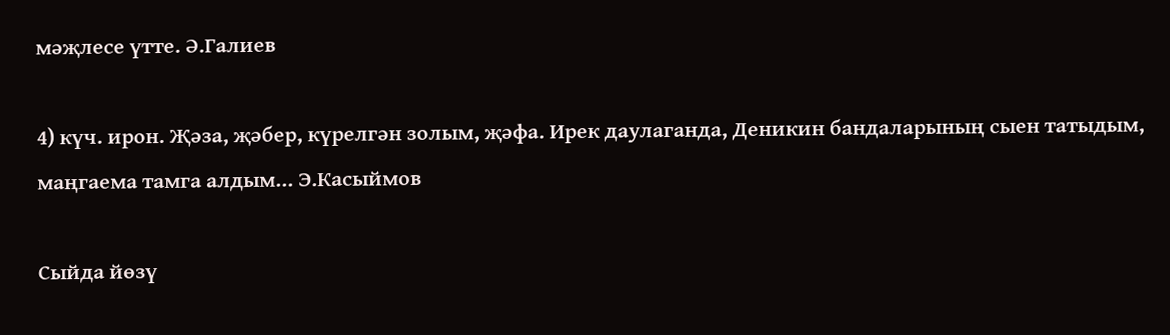мәҗлесе үтте. Ә.Галиев

4) күч. ирон. Җәза, җәбер, күрелгән золым, җәфа. Ирек даулаганда, Деникин бандаларының сыен татыдым, маңгаема тамга алдым... Э.Касыймов

Сыйда йөзү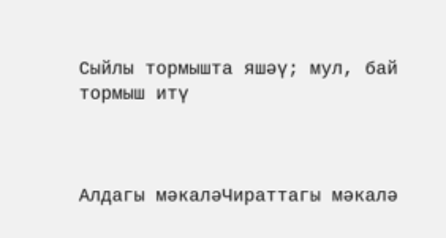Сыйлы тормышта яшәү; мул, бай тормыш итү



Алдагы мәкаләЧираттагы мәкалә